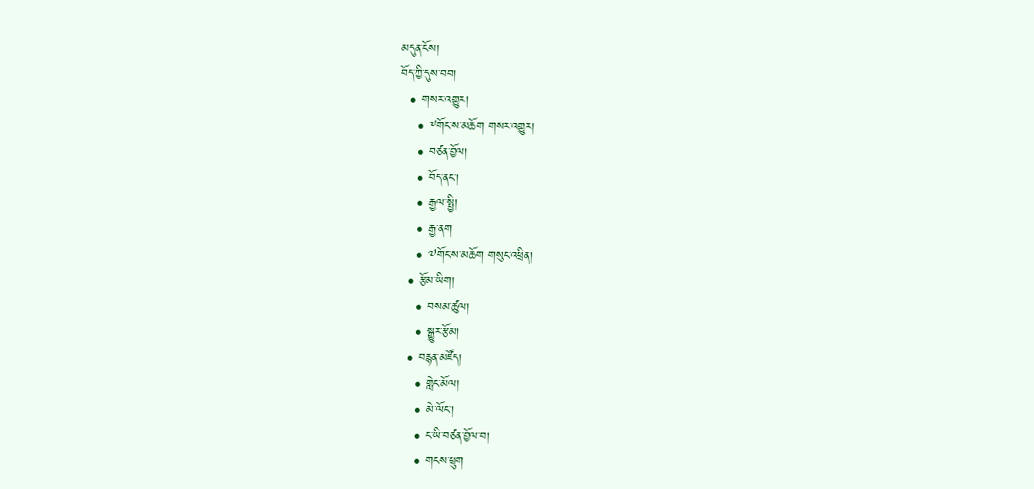མདུན་ངོས།
བོད་ཀྱི་དུས་བབ།
  • གསར་འགྱུར།
    • ༸གོང་ས་མཆོག གསར་འགྱུར།
    • བཙན་བྱོལ།
    • བོད་ནང་།
    • རྒྱལ་སྤྱི།
    • རྒྱ་ནག
    • ༧གོང་ས་མཆོག གསུང་འཕྲིན།
  • རྩོམ་ཡིག།
    • བསམ་ཚུལ།
    • སྒྱུར་རྩོམ།
  • བརྙན་མཛོད།
    • གླེང་མོལ།
    • མེ་ལོང་།
    • ང་ཡི་བཙན་བྱོལ་བ།
    • གངས་ཕྲུག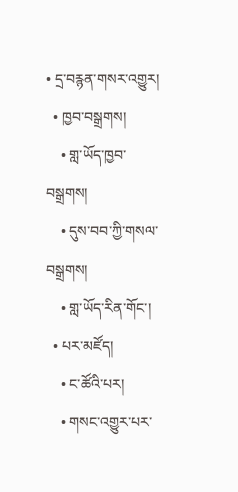• དྲ་བརྙན་གསར་འགྱུར།
  • ཁྱབ་བསྒྲགས།
    • གླ་ཡོད་ཁྱབ་བསྒྲགས།
    • དུས་བབ་ཀྱི་གསལ་བསྒྲགས།
    • གླ་ཡོད་རིན་གོང་།
  • པར་མཛོད།
    • ང་ཚོའི་པར།
    • གསང་འགྱུར་པར་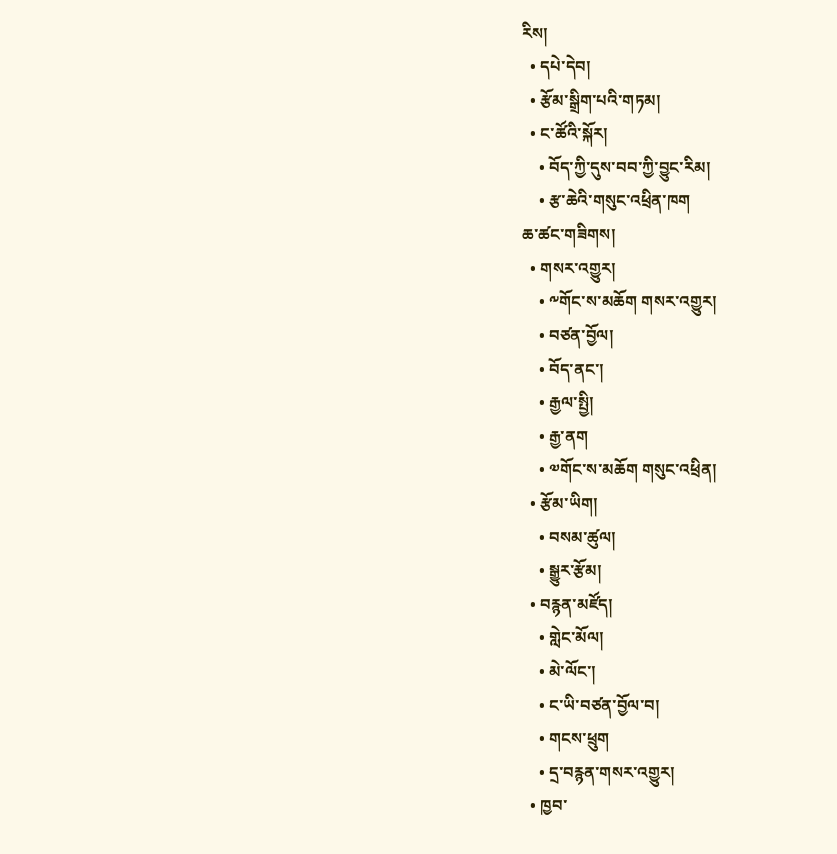རིས།
  • དཔེ་དེབ།
  • རྩོམ་སྒྲིག་པའི་གཏམ།
  • ང་ཚོའི་སྐོར།
    • བོད་ཀྱི་དུས་བབ་ཀྱི་བྱུང་རིམ།
    • རྩ་ཆེའི་གསུང་འཕྲིན་ཁག
ཆ་ཚང་གཟིགས།
  • གསར་འགྱུར།
    • ༸གོང་ས་མཆོག གསར་འགྱུར།
    • བཙན་བྱོལ།
    • བོད་ནང་།
    • རྒྱལ་སྤྱི།
    • རྒྱ་ནག
    • ༧གོང་ས་མཆོག གསུང་འཕྲིན།
  • རྩོམ་ཡིག།
    • བསམ་ཚུལ།
    • སྒྱུར་རྩོམ།
  • བརྙན་མཛོད།
    • གླེང་མོལ།
    • མེ་ལོང་།
    • ང་ཡི་བཙན་བྱོལ་བ།
    • གངས་ཕྲུག
    • དྲ་བརྙན་གསར་འགྱུར།
  • ཁྱབ་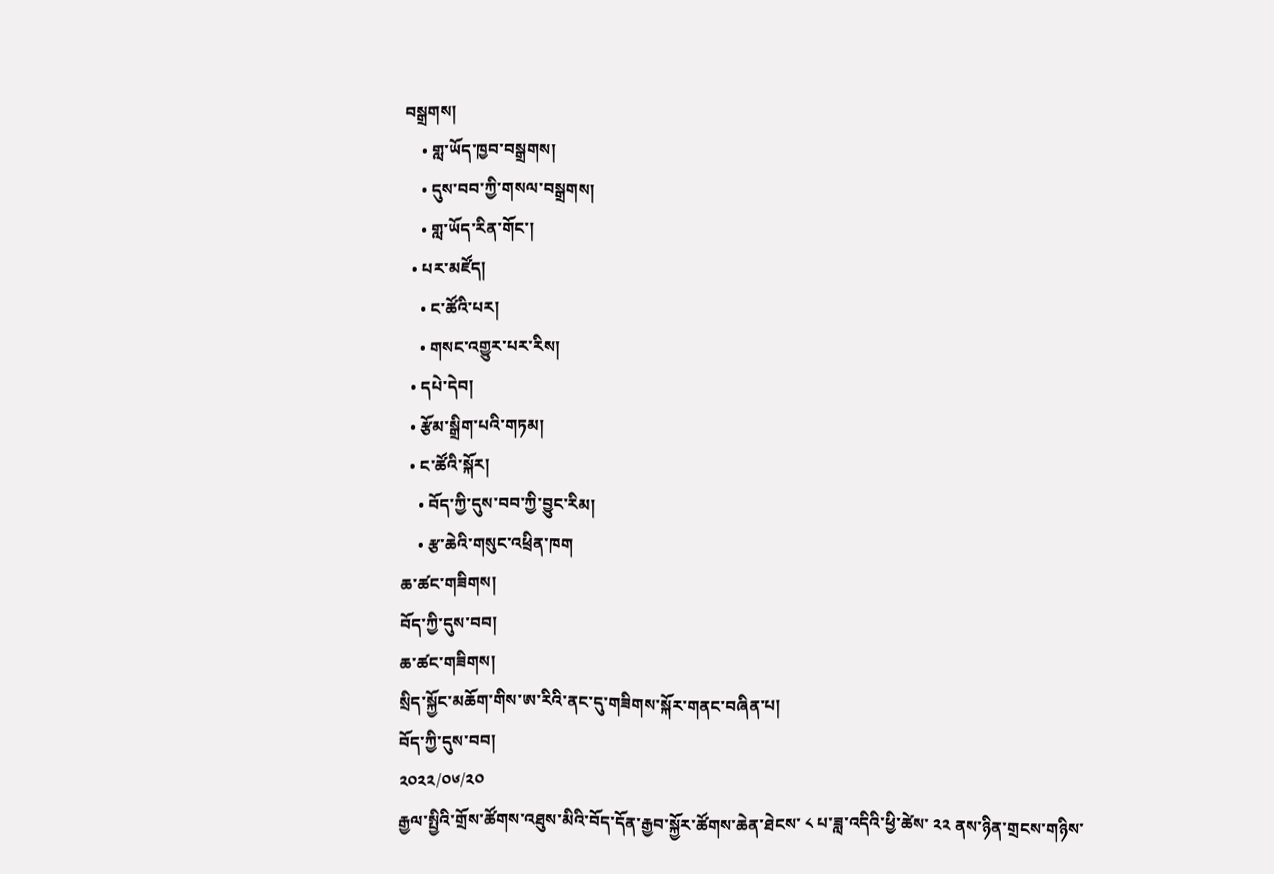བསྒྲགས།
    • གླ་ཡོད་ཁྱབ་བསྒྲགས།
    • དུས་བབ་ཀྱི་གསལ་བསྒྲགས།
    • གླ་ཡོད་རིན་གོང་།
  • པར་མཛོད།
    • ང་ཚོའི་པར།
    • གསང་འགྱུར་པར་རིས།
  • དཔེ་དེབ།
  • རྩོམ་སྒྲིག་པའི་གཏམ།
  • ང་ཚོའི་སྐོར།
    • བོད་ཀྱི་དུས་བབ་ཀྱི་བྱུང་རིམ།
    • རྩ་ཆེའི་གསུང་འཕྲིན་ཁག
ཆ་ཚང་གཟིགས།
བོད་ཀྱི་དུས་བབ།
ཆ་ཚང་གཟིགས།
སྲིད་སྐྱོང་མཆོག་གིས་ཨ་རིའི་ནང་དུ་གཟིགས་སྐོར་གནང་བཞིན་པ།
བོད་ཀྱི་དུས་བབ།
༢༠༢༢/༠༦/༢༠
རྒྱལ་སྤྱིའི་གྲོས་ཚོགས་འཐུས་མིའི་བོད་དོན་རྒྱབ་སྐྱོར་ཚོགས་ཆེན་ཐེངས་ ༨ པ་ཟླ་འདིའི་ཕྱི་ཚེས་ ༢༢ ནས་ཉིན་གྲངས་གཉིས་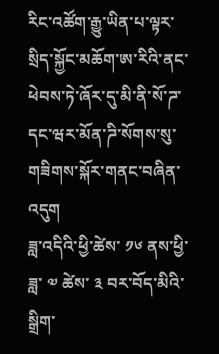རིང་འཚོག་རྒྱུ་ཡིན་པ་ལྟར་སྲིད་སྐྱོང་མཆོག་ཨ་རིའི་ནང་ཕེབས་ཏེ་ཞོར་དུ་མི་ནི་སོ་ཌ་དང་ཝར་མོན་ཌི་སོགས་སུ་གཟིགས་སྐོར་གནང་བཞིན་འདུག
ཟླ་འདིའི་ཕྱི་ཚེས་ ༡༦ ནས་ཕྱི་ཟླ་ ༧ ཚེས་ ༣ བར་བོད་མིའི་སྒྲིག་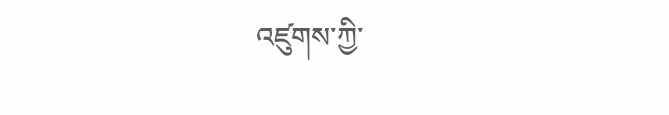འཛུགས་ཀྱི་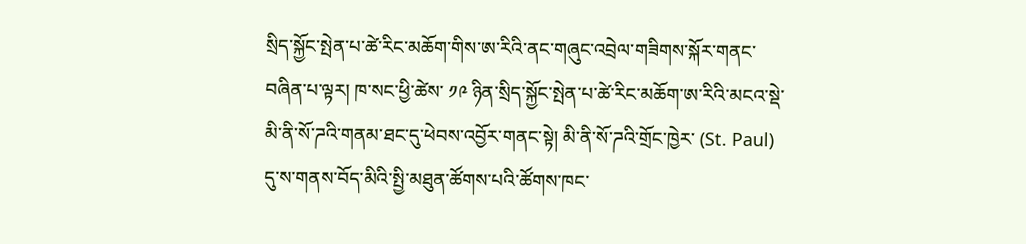སྲིད་སྐྱོང་སྤེན་པ་ཚེ་རིང་མཆོག་གིས་ཨ་རིའི་ནང་གཞུང་འབྲེལ་གཟིགས་སྐོར་གནང་བཞིན་པ་ལྟར། ཁ་སང་ཕྱི་ཚེས་ ༡༩ ཉིན་སྲིད་སྐྱོང་སྤེན་པ་ཚེ་རིང་མཆོག་ཨ་རིའི་མངའ་སྡེ་མི་ནི་སོ་ཌའི་གནམ་ཐང་དུ་ཕེབས་འབྱོར་གནང་སྟེ། མི་ནི་སོ་ཌའི་གྲོང་ཁྱེར་ (St. Paul) དུ་ས་གནས་བོད་མིའི་སྤྱི་མཐུན་ཚོགས་པའི་ཚོགས་ཁང་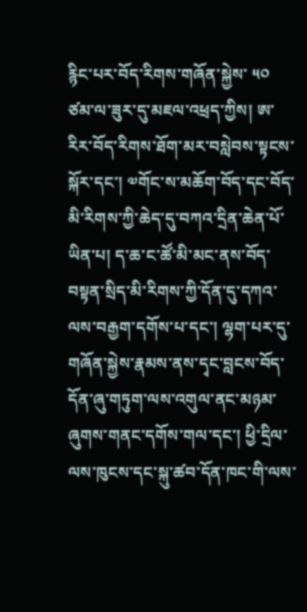རྙིང་པར་བོད་རིགས་གཞོན་སྐྱེས་ ༥༠ ཙམ་ལ་ཟུར་དུ་མཇལ་འཕྲད་ཀྱིས། ཨ་རིར་བོད་རིགས་ཐོག་མར་བསླེབས་སྟངས་སྐོར་དང་། ༧གོང་ས་མཆོག་བོད་དང་བོད་མི་རིགས་ཀྱི་ཆེད་དུ་བཀའ་དྲིན་ཆེན་པོ་ཡིན་པ། ད་ཆ་ང་ཚོ་མི་མང་ནས་བོད་བསྟན་སྲིད་མི་རིགས་ཀྱི་དོན་དུ་དཀའ་ལས་བརྒྱག་དགོས་པ་དང་། ལྷག་པར་དུ་གཞོན་སྐྱེས་རྣམས་ནས་དྭང་བླངས་བོད་དོན་ཞུ་གཏུག་ལས་འགུལ་ནང་མཉམ་ཞུགས་གནང་དགོས་གལ་དང་། ཕྱི་དྲིལ་ལས་ཁུངས་དང་སྐུ་ཚབ་དོན་ཁང་གི་ལས་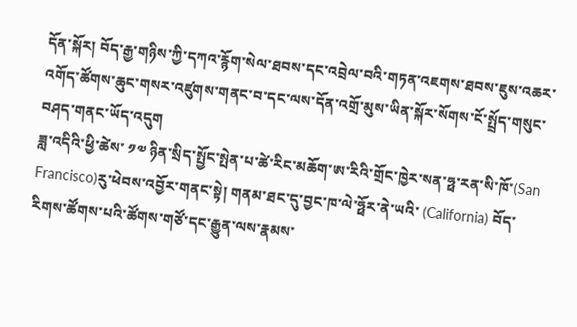དོན་སྐོར། བོད་རྒྱ་གཉིས་ཀྱི་དཀའ་རྙོག་སེལ་ཐབས་དང་འབྲེལ་བའི་གཏན་འཇགས་ཐབས་ཇུས་འཆར་འགོད་ཚོགས་ཆུང་གསར་འཛུགས་གནང་བ་དང་ལས་དོན་འགྲོ་མུས་ཡིན་སྐོར་སོགས་ངོ་སྤྲོད་གསུང་བཤད་གནང་ཡོད་འདུག
ཟླ་འདིའི་ཕྱི་ཚེས་ ༡༧ ཉིན་སྲིད་སྤྱོང་སྤེན་པ་ཚེ་རིང་མཆོག་ཨ་རིའི་གྲོང་ཁྱེར་སན་ཧྥ་རན་སི་ཁོ་(San Francisco)རུ་ཕེབས་འབྱོར་གནང་སྟེ། གནམ་ཐང་དུ་བྱང་ཁ་ལེ་ཧྥོར་ནེ་ཡའི་ (California) བོད་རིགས་ཚོགས་པའི་ཚོགས་གཙོ་དང་རྒྱུན་ལས་རྣམས་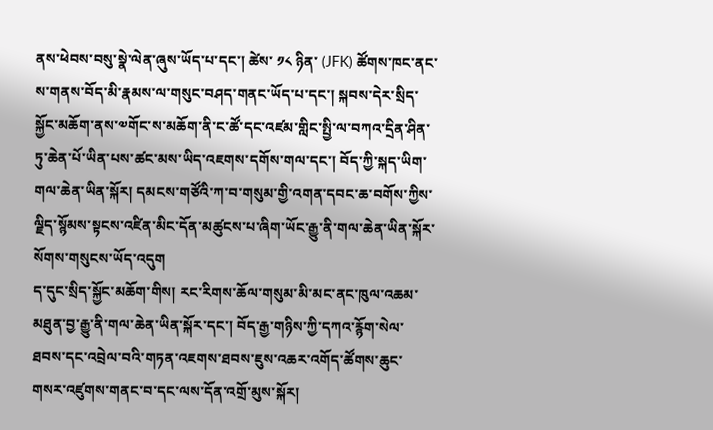ནས་ཕེབས་བསུ་སྣེ་ལེན་ཞུས་ཡོད་པ་དང་། ཚེས་ ༡༨ ཉིན་ (JFK) ཚོགས་ཁང་ནང་ས་གནས་བོད་མི་རྣམས་ལ་གསུང་བཤད་གནང་ཡོད་པ་དང་། སྐབས་དེར་སྲིད་སྐྱོང་མཆོག་ནས་༧གོང་ས་མཆོག་ནི་ང་ཚོ་དང་འཛམ་གླིང་སྤྱི་ལ་བཀའ་དྲིན་ཤིན་ཏུ་ཆེན་པོ་ཡིན་པས་ཚང་མས་ཡིད་འཇགས་དགོས་གལ་དང་། བོད་ཀྱི་སྐད་ཡིག་གལ་ཆེན་ཡིན་སྐོར། དམངས་གཙོའི་ཀ་བ་གསུམ་གྱི་འགན་དབང་ཆ་བགོས་ཀྱིས་ལྗིད་སྙོམས་སྟངས་འཛིན་མིང་དོན་མཚུངས་པ་ཞིག་ཡོང་རྒྱུ་ནི་གལ་ཆེན་ཡིན་སྐོར་སོགས་གསུངས་ཡོད་འདུག
ད་དུང་སྲིད་སྐྱོང་མཆོག་གིས། རང་རིགས་ཆོལ་གསུམ་མི་མང་ནང་ཁུལ་འཆམ་མཐུན་བྱ་རྒྱུ་ནི་གལ་ཆེན་ཡིན་སྐོར་དང་། བོད་རྒྱ་གཉིས་ཀྱི་དཀའ་རྙོག་སེལ་ཐབས་དང་འབྲེལ་བའི་གཏན་འཇགས་ཐབས་ཇུས་འཆར་འགོད་ཚོགས་ཆུང་གསར་འཛུགས་གནང་བ་དང་ལས་དོན་འགྲོ་མུས་སྐོར།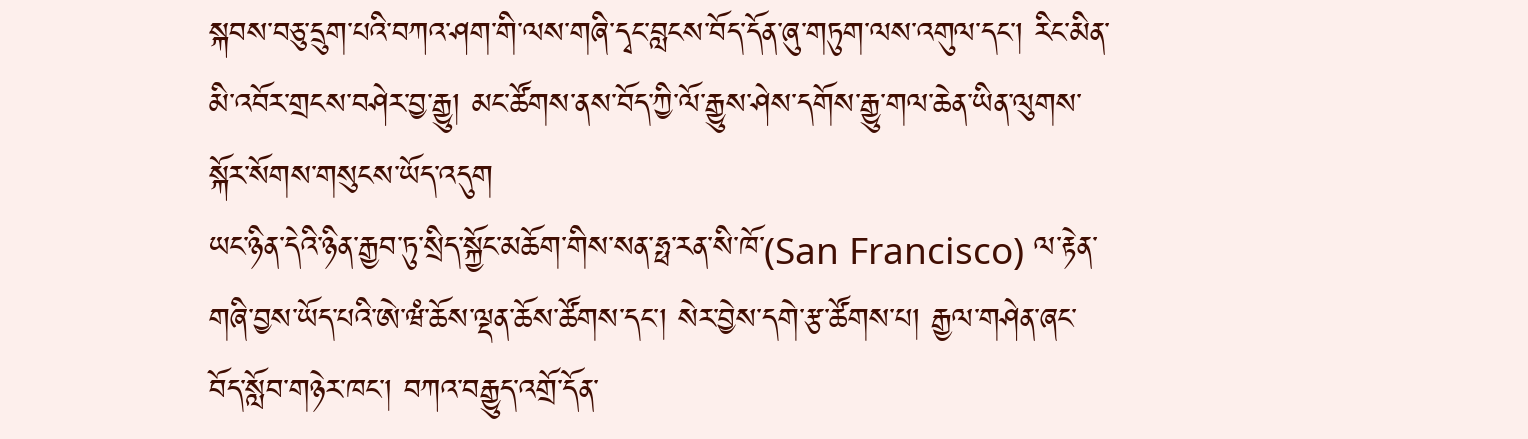སྐབས་བཅུ་དྲུག་པའི་བཀའ་ཤག་གི་ལས་གཞི་དྭང་བླངས་བོད་དོན་ཞུ་གཏུག་ལས་འགུལ་དང་། རིང་མིན་མི་འབོར་གྲངས་བཤེར་བྱ་རྒྱུ། མང་ཚོགས་ནས་བོད་ཀྱི་ལོ་རྒྱུས་ཤེས་དགོས་རྒྱུ་གལ་ཆེན་ཡིན་ལུགས་སྐོར་སོགས་གསུངས་ཡོད་འདུག
ཡང་ཉིན་དེའི་ཉིན་རྒྱབ་ཏུ་སྲིད་སྐྱོང་མཆོག་གིས་སན་ཧྥ་རན་སི་ཁོ་(San Francisco) ལ་རྟེན་གཞི་བྱས་ཡོད་པའི་ཨེ་ཝཾ་ཆོས་ལྡན་ཆོས་ཚོགས་དང་། སེར་བྱེས་དགེ་རྩ་ཚོགས་པ། རྒྱལ་གཤེན་ཞང་བོད་སློབ་གཉེར་ཁང་། བཀའ་བརྒྱུད་འགྲོ་དོན་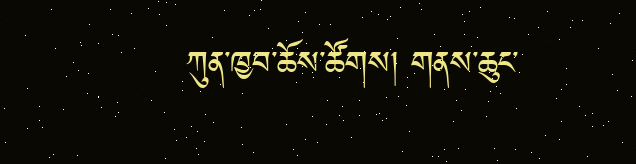ཀུན་ཁྱབ་ཆོས་ཚོགས། གནས་ཆུང་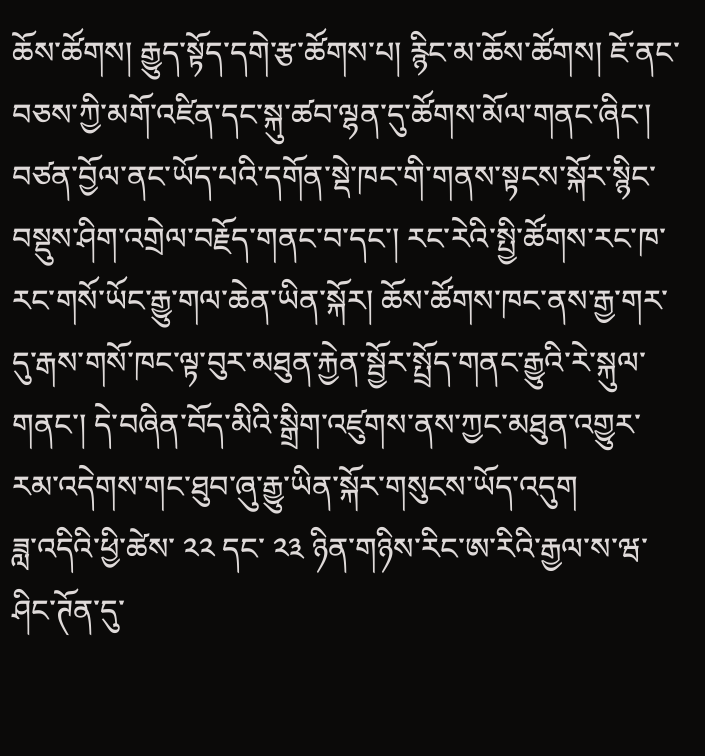ཆོས་ཚོགས། རྒྱུད་སྟོད་དགེ་རྩ་ཚོགས་པ། རྙིང་མ་ཆོས་ཚོགས། ཇོ་ནང་བཅས་ཀྱི་མགོ་འཛིན་དང་སྐུ་ཚབ་ལྷན་དུ་ཚོགས་མོལ་གནང་ཞིང་། བཙན་བྱོལ་ནང་ཡོད་པའི་དགོན་སྡེ་ཁང་གི་གནས་སྟངས་སྐོར་སྙིང་བསྡུས་ཤིག་འགྲེལ་བརྗོད་གནང་བ་དང་། རང་རེའི་སྤྱི་ཚོགས་རང་ཁ་རང་གསོ་ཡོང་རྒྱུ་གལ་ཆེན་ཡིན་སྐོར། ཆོས་ཚོགས་ཁང་ནས་རྒྱ་གར་དུ་རྒས་གསོ་ཁང་ལྟ་བུར་མཐུན་རྐྱེན་སྦྱོར་སྤྲོད་གནང་རྒྱུའི་རེ་སྐུལ་གནང་། དེ་བཞིན་བོད་མིའི་སྒྲིག་འཛུགས་ནས་ཀྱང་མཐུན་འགྱུར་རམ་འདེགས་གང་ཐུབ་ཞུ་རྒྱུ་ཡིན་སྐོར་གསུངས་ཡོད་འདུག
ཟླ་འདིའི་ཕྱི་ཚེས་ ༢༢ དང་ ༢༣ ཉིན་གཉིས་རིང་ཨ་རིའི་རྒྱལ་ས་ཝ་ཤིང་ཊོན་དུ་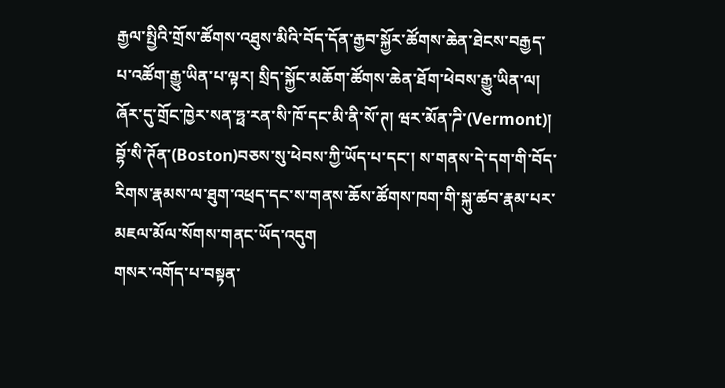རྒྱལ་སྤྱིའི་གྲོས་ཚོགས་འཐུས་མིའི་བོད་དོན་རྒྱབ་སྐྱོར་ཚོགས་ཆེན་ཐེངས་བརྒྱད་པ་འཚོག་རྒྱུ་ཡིན་པ་ལྟར། སྲིད་སྐྱོང་མཆོག་ཚོགས་ཆེན་ཐོག་ཕེབས་རྒྱུ་ཡིན་ལ། ཞོར་དུ་གྲོང་ཁྱེར་སན་ཧྥ་རན་སི་ཁོ་དང་མི་ནི་སོ་ཊ། ཝར་མོན་ཌི་(Vermont)། བྷོ་སི་ཊོན་(Boston)བཅས་སུ་ཕེབས་ཀྱི་ཡོད་པ་དང་། ས་གནས་དེ་དག་གི་བོད་རིགས་རྣམས་ལ་ཐུག་འཕྲད་དང་ས་གནས་ཆོས་ཚོགས་ཁག་གི་སྐུ་ཚབ་རྣམ་པར་མཇལ་མོལ་སོགས་གནང་ཡོད་འདུག
གསར་འགོད་པ་བསྟན་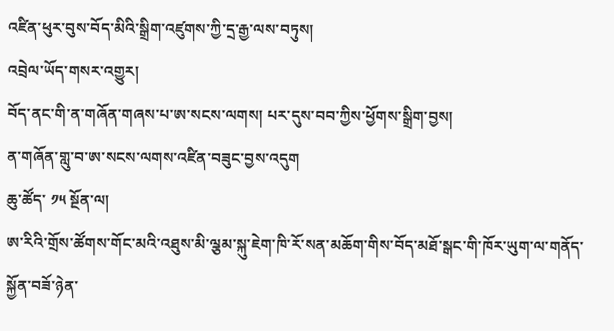འཛིན་ཕུར་བུས་བོད་མིའི་སྒྲིག་འཛུགས་ཀྱི་དྲ་རྒྱ་ལས་བཏུས།
འབྲེལ་ཡོད་གསར་འགྱུར།
བོད་ནང་གི་ན་གཞོན་གཞས་པ་ཨ་སངས་ལགས། པར་དུས་བབ་ཀྱིས་ཕྱོགས་སྒྲིག་བྱས།
ན་གཞོན་གླུ་བ་ཨ་སངས་ལགས་འཛིན་བཟུང་བྱས་འདུག
ཆུ་ཚོད་ ༡༥ སྔོན་ལ།
ཨ་རིའི་གྲོས་ཚོགས་གོང་མའི་འཐུས་མི་ལྕམ་སྐུ་ཇེག་ཁི་རོ་སན་མཆོག་གིས་བོད་མཐོ་སྒང་གི་ཁོར་ཡུག་ལ་གནོད་སྐྱོན་བཟོ་ཉེན་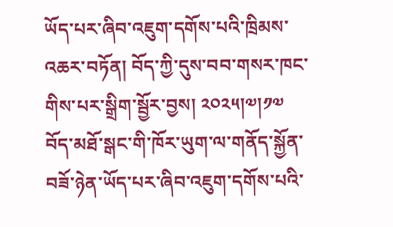ཡོད་པར་ཞིབ་འཇུག་དགོས་པའི་ཁྲིམས་འཆར་བཏོན། བོད་ཀྱི་དུས་བབ་གསར་ཁང་གིས་པར་སྒྲིག་སྦྱོར་བྱས། ༢༠༢༥།༧།༡༧
བོད་མཐོ་སྒང་གི་ཁོར་ཡུག་ལ་གནོད་སྐྱོན་བཟོ་ཉེན་ཡོད་པར་ཞིབ་འཇུག་དགོས་པའི་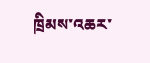ཁྲིམས་འཆར་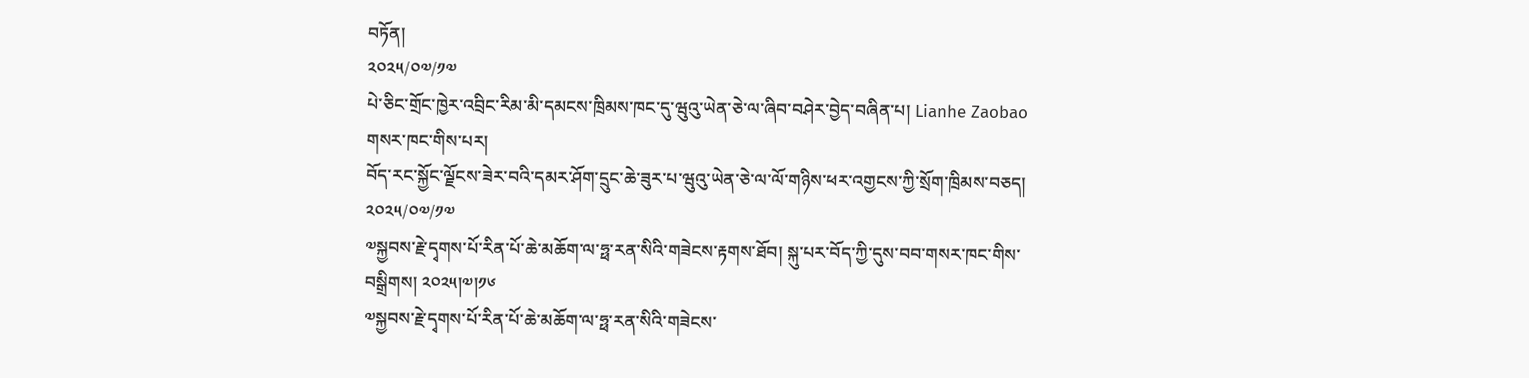བཏོན།
༢༠༢༥/༠༧/༡༧
པེ་ཅིང་གྲོང་ཁྱེར་འབྲིང་རིམ་མི་དམངས་ཁྲིམས་ཁང་དུ་ཝུའུ་ཡེན་ཅེ་ལ་ཞིབ་བཤེར་བྱེད་བཞིན་པ། Lianhe Zaobao གསར་ཁང་གིས་པར།
བོད་རང་སྐྱོང་ལྗོངས་ཟེར་བའི་དམར་ཤོག་དྲུང་ཆེ་ཟུར་པ་ཝུའུ་ཡེན་ཅེ་ལ་ལོ་གཉིས་ཕར་འགྱངས་ཀྱི་སྲོག་ཁྲིམས་བཅད།
༢༠༢༥/༠༧/༡༧
༧སྐྱབས་རྗེ་དྭགས་པོ་རིན་པོ་ཆེ་མཆོག་ལ་ཧྥ་རན་སིའི་གཟེངས་རྟགས་ཐོབ། སྐུ་པར་བོད་ཀྱི་དུས་བབ་གསར་ཁང་གིས་བསྒྲིགས། ༢༠༢༥།༧།༡༦
༧སྐྱབས་རྗེ་དྭགས་པོ་རིན་པོ་ཆེ་མཆོག་ལ་ཧྥ་རན་སིའི་གཟེངས་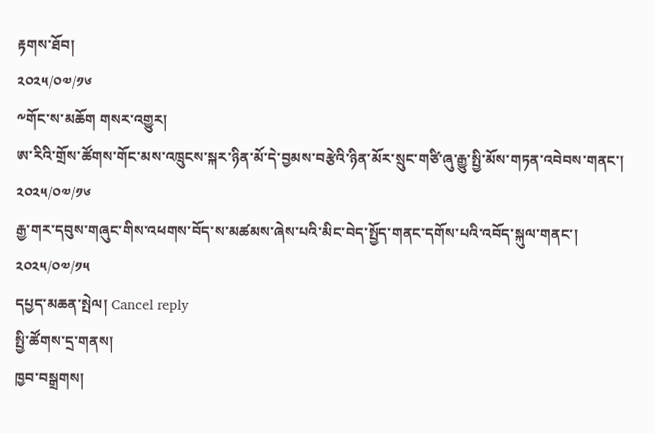རྟགས་ཐོབ།
༢༠༢༥/༠༧/༡༦
༸གོང་ས་མཆོག གསར་འགྱུར།
ཨ་རིའི་གྲོས་ཚོགས་གོང་མས་འཁྲུངས་སྐར་ཉིན་མོ་དེ་བྱམས་བརྩེའི་ཉིན་མོར་སྲུང་གཙི་ཞུ་རྒྱུ་སྤྱི་མོས་གཏན་འབེབས་གནང་།
༢༠༢༥/༠༧/༡༦
རྒྱ་གར་དབུས་གཞུང་གིས་འཕགས་བོད་ས་མཚམས་ཞེས་པའི་མིང་བེད་སྤྱོད་གནང་དགོས་པའི་འབོད་སྐུལ་གནང་།
༢༠༢༥/༠༧/༡༥
དཔྱད་མཆན་སྤེལ། Cancel reply
སྤྱི་ཚོགས་དྲ་གནས།
ཁྱབ་བསྒྲགས།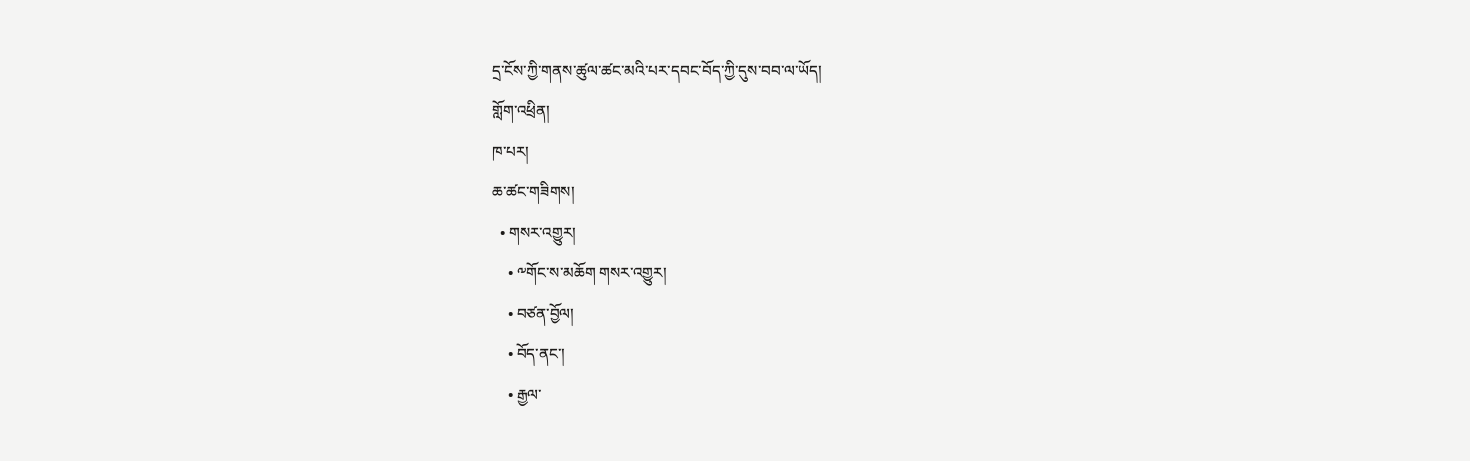དྲ་ངོས་ཀྱི་གནས་ཚུལ་ཚང་མའི་པར་དབང་བོད་ཀྱི་དུས་བབ་ལ་ཡོད།
གློག་འཕྲིན།
ཁ་པར།
ཆ་ཚང་གཟིགས།
  • གསར་འགྱུར།
    • ༸གོང་ས་མཆོག གསར་འགྱུར།
    • བཙན་བྱོལ།
    • བོད་ནང་།
    • རྒྱལ་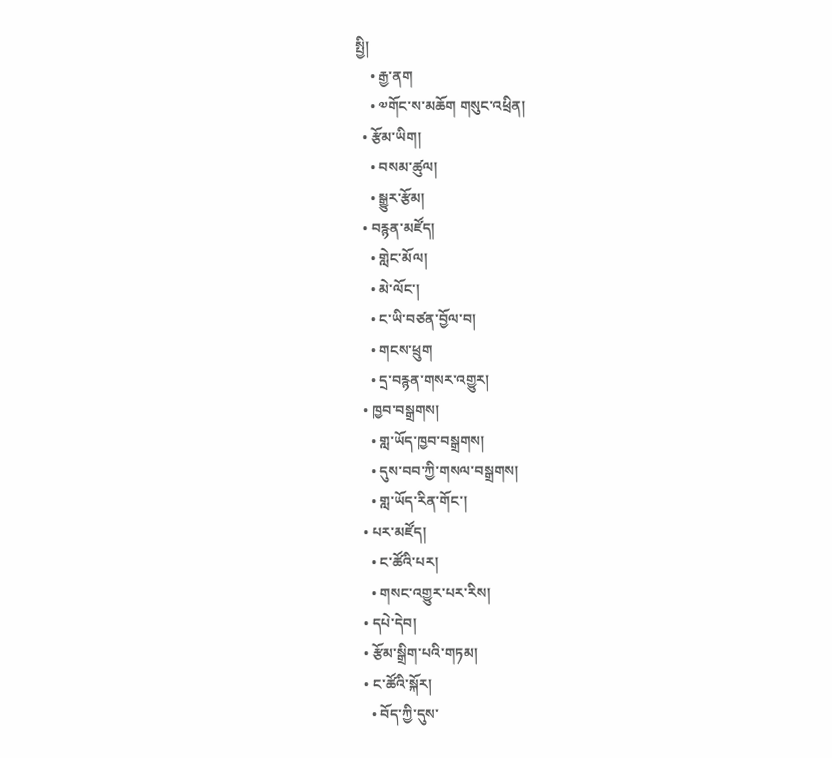སྤྱི།
    • རྒྱ་ནག
    • ༧གོང་ས་མཆོག གསུང་འཕྲིན།
  • རྩོམ་ཡིག།
    • བསམ་ཚུལ།
    • སྒྱུར་རྩོམ།
  • བརྙན་མཛོད།
    • གླེང་མོལ།
    • མེ་ལོང་།
    • ང་ཡི་བཙན་བྱོལ་བ།
    • གངས་ཕྲུག
    • དྲ་བརྙན་གསར་འགྱུར།
  • ཁྱབ་བསྒྲགས།
    • གླ་ཡོད་ཁྱབ་བསྒྲགས།
    • དུས་བབ་ཀྱི་གསལ་བསྒྲགས།
    • གླ་ཡོད་རིན་གོང་།
  • པར་མཛོད།
    • ང་ཚོའི་པར།
    • གསང་འགྱུར་པར་རིས།
  • དཔེ་དེབ།
  • རྩོམ་སྒྲིག་པའི་གཏམ།
  • ང་ཚོའི་སྐོར།
    • བོད་ཀྱི་དུས་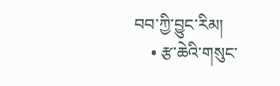བབ་ཀྱི་བྱུང་རིམ།
    • རྩ་ཆེའི་གསུང་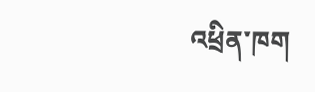འཕྲིན་ཁག